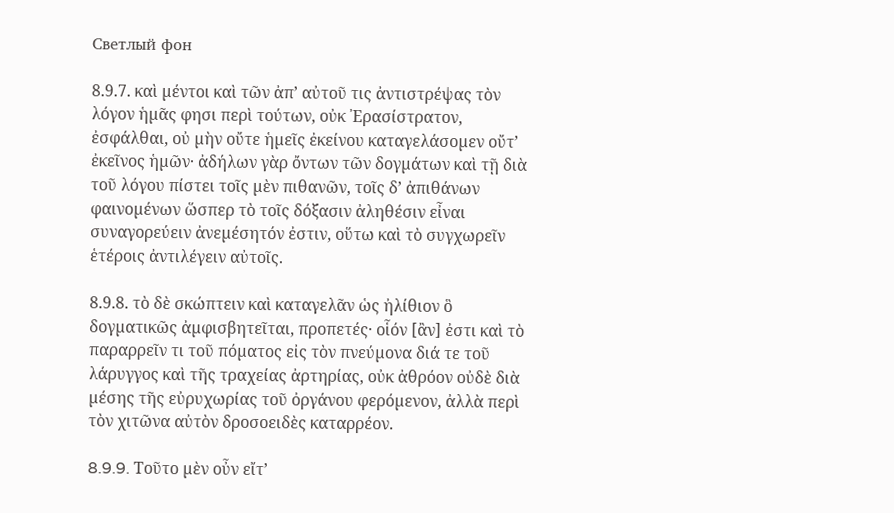Светлый фон

8.9.7. καὶ µέντοι καὶ τῶν ἀπ’ αὐτοῦ τις ἀντιστρέψας τὸν λόγον ἡµᾶς φησι περὶ τούτων, οὐκ ᾿Ερασίστρατον, ἐσφάλθαι, οὐ µὴν οὔτε ἡµεῖς ἐκείνου καταγελάσοµεν οὔτ’ ἐκεῖνος ἡµῶν· ἀδήλων γὰρ ὄντων τῶν δογµάτων καὶ τῇ διὰ τοῦ λόγου πίστει τοῖς µὲν πιθανῶν, τοῖς δ’ ἀπιθάνων φαινοµένων ὥσπερ τὸ τοῖς δόξασιν ἀληθέσιν εἶναι συναγορεύειν ἀνεµέσητόν ἐστιν, οὕτω καὶ τὸ συγχωρεῖν ἑτέροις ἀντιλέγειν αὐτοῖς.

8.9.8. τὸ δὲ σκώπτειν καὶ καταγελᾶν ὡς ἠλίθιον ὃ δογµατικῶς ἀµφισβητεῖται, προπετές· οἷόν [ἂν] ἐστι καὶ τὸ παραρρεῖν τι τοῦ πόµατος εἰς τὸν πνεύµονα διά τε τοῦ λάρυγγος καὶ τῆς τραχείας ἀρτηρίας, οὐκ ἀθρόον οὐδὲ διὰ µέσης τῆς εὐρυχωρίας τοῦ ὀργάνου φερόµενον, ἀλλὰ περὶ τὸν χιτῶνα αὐτὸν δροσοειδὲς καταρρέον.

8.9.9. Tοῦτο µὲν οὖν εἴτ’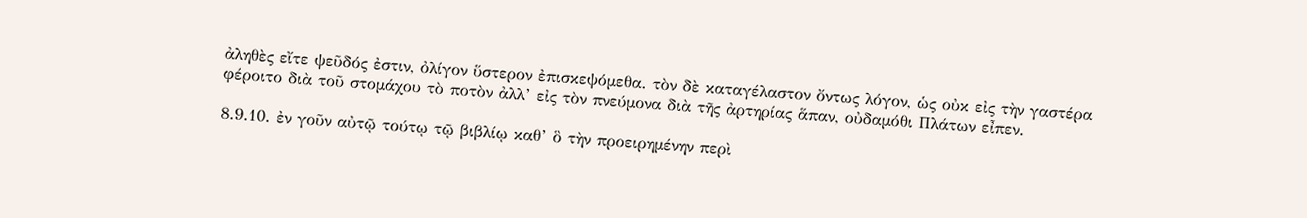ἀληθὲς εἴτε ψεῦδός ἐστιν, ὀλίγον ὕστερον ἐπισκεψόµεθα. τὸν δὲ καταγέλαστον ὄντως λόγον, ὡς οὐκ εἰς τὴν γαστέρα φέροιτο διὰ τοῦ στοµάχου τὸ ποτὸν ἀλλ’ εἰς τὸν πνεύµονα διὰ τῆς ἀρτηρίας ἅπαν, οὐδαµόθι Πλάτων εἶπεν.

8.9.10. ἐν γοῦν αὐτῷ τούτῳ τῷ βιβλίῳ καθ’ ὃ τὴν προειρηµένην περὶ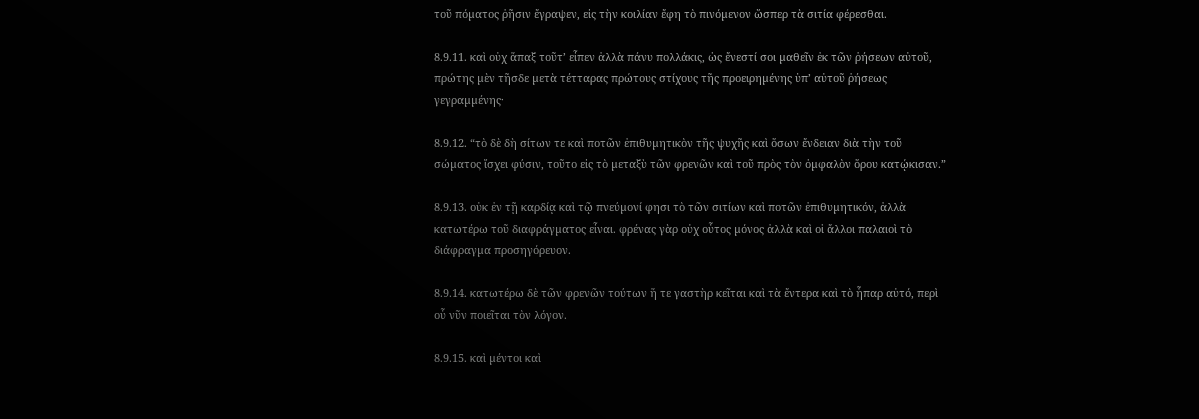τοῦ πόµατος ῥῆσιν ἔγραψεν, εἰς τὴν κοιλίαν ἔφη τὸ πινόµενον ὥσπερ τὰ σιτία φέρεσθαι.

8.9.11. καὶ οὐχ ἅπαξ τοῦτ’ εἶπεν ἀλλὰ πάνυ πολλάκις, ὡς ἔνεστί σοι µαθεῖν ἐκ τῶν ῥήσεων αὐτοῦ, πρώτης µὲν τῆσδε µετὰ τέτταρας πρώτους στίχους τῆς προειρηµένης ὑπ’ αὐτοῦ ῥήσεως γεγραµµένης·

8.9.12. “τὸ δὲ δὴ σίτων τε καὶ ποτῶν ἐπιθυµητικὸν τῆς ψυχῆς καὶ ὅσων ἔνδειαν διὰ τὴν τοῦ σώµατος ἴσχει φύσιν, τοῦτο εἰς τὸ µεταξὺ τῶν φρενῶν καὶ τοῦ πρὸς τὸν ὀµφαλὸν ὅρου κατῴκισαν.”

8.9.13. οὐκ ἐν τῇ καρδίᾳ καὶ τῷ πνεύµονί φησι τὸ τῶν σιτίων καὶ ποτῶν ἐπιθυµητικόν, ἀλλὰ κατωτέρω τοῦ διαφράγµατος εἶναι. φρένας γὰρ οὐχ οὗτος µόνος ἀλλὰ καὶ οἱ ἄλλοι παλαιοὶ τὸ διάφραγµα προσηγόρευον.

8.9.14. κατωτέρω δὲ τῶν φρενῶν τούτων ἥ τε γαστὴρ κεῖται καὶ τὰ ἔντερα καὶ τὸ ἧπαρ αὐτό, περὶ οὗ νῦν ποιεῖται τὸν λόγον.

8.9.15. καὶ µέντοι καὶ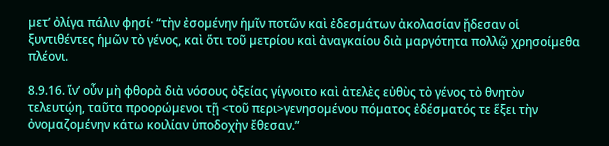µετ’ ὀλίγα πάλιν φησί· “τὴν ἐσοµένην ἡµῖν ποτῶν καὶ ἐδεσµάτων ἀκολασίαν ᾔδεσαν οἱ ξυντιθέντες ἡµῶν τὸ γένος, καὶ ὅτι τοῦ µετρίου καὶ ἀναγκαίου διὰ µαργότητα πολλῷ χρησοίµεθα πλέονι.

8.9.16. ἵν’ οὖν µὴ φθορὰ διὰ νόσους ὀξείας γίγνοιτο καὶ ἀτελὲς εὐθὺς τὸ γένος τὸ θνητὸν τελευτῴη, ταῦτα προορώµενοι τῇ <τοῦ περι>γενησοµένου πόµατος ἐδέσµατός τε ἕξει τὴν ὀνοµαζοµένην κάτω κοιλίαν ὑποδοχὴν ἔθεσαν.”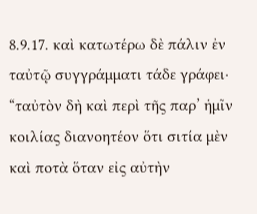8.9.17. καὶ κατωτέρω δὲ πάλιν ἐν ταὐτῷ συγγράµµατι τάδε γράφει· “ταὐτὸν δὴ καὶ περὶ τῆς παρ’ ἡµῖν κοιλίας διανοητέον ὅτι σιτία µὲν καὶ ποτὰ ὅταν εἰς αὐτὴν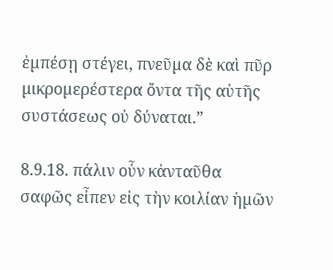ἐµπέσῃ στέγει, πνεῦµα δὲ καὶ πῦρ µικροµερέστερα ὄντα τῆς αὑτῆς συστάσεως οὐ δύναται.”

8.9.18. πάλιν οὖν κἀνταῦθα σαφῶς εἶπεν εἰς τὴν κοιλίαν ἡµῶν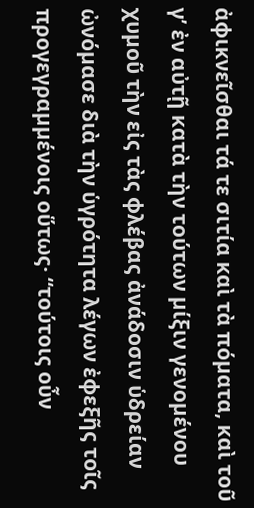ἀφικνεῖσθαι τά τε σιτία καὶ τὰ πόµατα, καὶ τοῦ γ’ ἐν αὐτῇ κατὰ τὴν τούτων µίξιν γενοµένου χυµοῦ τὴν εἰς τὰς φλέβας ἀνάδοσιν ὑδρείαν ὠνόµασε διὰ τὴν ὑγρότητα λέγων ἐφεξῆς τοῖς προγεγραµµένοις οὕτως· “τούτοις οὖν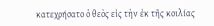κατεχρήσατο ὁ θεὸς εἰς τὴν ἐκ τῆς κοιλίας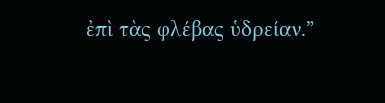ἐπὶ τὰς φλέβας ὑδρείαν.”